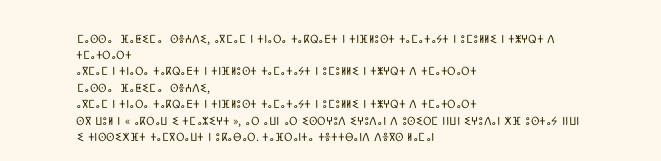ⵎⴰⵙⵙⴰ  ⴼⴰⵟⵉⵎⴰ  ⵙⴻⵄⴷⵉ, ⴰⴳⵎⴰⵎ ⵏ ⵜⵏⴰⵔⴰ ⵜⴰⴽⵕⴰⴹⵜ ⵏ ⵜⵏⴼⵍⵓⵙⵜ ⵜⴰⵎⴰⵜⴰⵢⵜ ⵏ ⵓⵎⵓⵍⵍⵉ ⵏ ⵜⵥⵖⵕⵜ ⴷ ⵜⵎⴰⵜⵔⴰⵔⵜ
ⴰⴳⵎⴰⵎ ⵏ ⵜⵏⴰⵔⴰ ⵜⴰⴽⵕⴰⴹⵜ ⵏ ⵜⵏⴼⵍⵓⵙⵜ ⵜⴰⵎⴰⵜⴰⵢⵜ ⵏ ⵓⵎⵓⵍⵍⵉ ⵏ ⵜⵥⵖⵕⵜ ⴷ ⵜⵎⴰⵜⵔⴰⵔⵜ
ⵎⴰⵙⵙⴰ  ⴼⴰⵟⵉⵎⴰ  ⵙⴻⵄⴷⵉ,
ⴰⴳⵎⴰⵎ ⵏ ⵜⵏⴰⵔⴰ ⵜⴰⴽⵕⴰⴹⵜ ⵏ ⵜⵏⴼⵍⵓⵙⵜ ⵜⴰⵎⴰⵜⴰⵢⵜ ⵏ ⵓⵎⵓⵍⵍⵉ ⵏ ⵜⵥⵖⵕⵜ ⴷ ⵜⵎⴰⵜⵔⴰⵔⵜ
ⵙⴳ ⵡⵓⵍ ⵏ « ⴰⴽⵔⴰⵡ ⵉ ⵜⵎⴰⵣⵉⵖⵜ », ⴰⵔ ⴰⵡⵏ ⴰⵔ ⵉⵙⵔⵖⵓⴷ ⵉⵖⵓⴷⴰⵏ ⴷ ⵓⵙⵉⵔⵎ ⵏⵏⵡⵏ ⵉⵖⵓⴷⴰⵏ ⵅⴼ ⵓⵙⵜⴰⵢ ⵏⵏⵡⵏ ⵉ ⵜⵏⵙⵙⵉⵅⴼⵜ ⵜⴰⵎⴳⵔⴰⵡⵜ ⵏ ⵓⴽⴰⴱⴰⵔ. ⵜⴰⴼⵔⴰⵏⵜⴰ ⵜⴻⵜⵜⴱⴰⵏⴷ ⴷⴻⴳⵙ ⵍⴰⵎⴰⵏ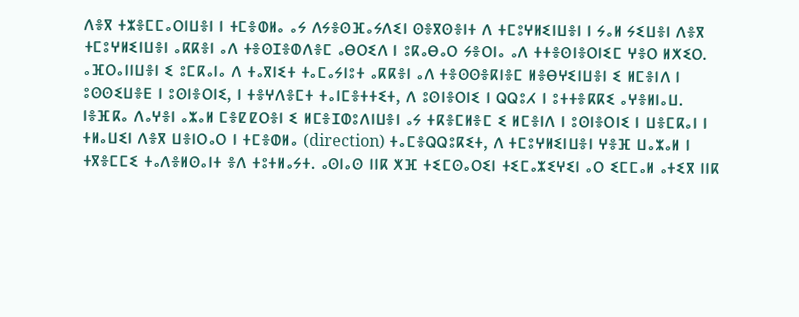ⴷⴻⴳ ⵜⵣⴻⵎⵎⴰⵔⵏⵡⴻⵏ ⵏ ⵜⵎⴻⵀⵍⴰ ⴰⵢ ⴷⵢⴻⵙⴼⴰⵢⴷⵉⵏ ⵙⴻⴳⵙⴻⵏⵜ ⴷ ⵜⵎⵓⵖⵍⵉⵏⵡⴻⵏ ⵏ ⵢⴰⵍ ⵢⵉⵡⴻⵏ ⴷⴻⴳ ⵜⵎⵓⵖⵍⵉⵏⵡⴻⵏ ⴰⴽⴽⴻⵏ ⴰⴷ ⵜⴻⵙⵊⴻⵀⴷⴻⵎ ⴰⴱⵔⵉⴷ ⵏ ⵓⴽⴰⴱⴰⵔ ⵢⴻⵔⵏⴰ ⴰⴷ ⵜⵜⴻⵙⵏⴻⵔⵏⵉⵎ ⵖⴻⵔ ⵍⵅⵉⵔ.
ⴰⴼⵔⴰⵏⵏⵡⴻⵏ ⵉ ⵓⵎⴽⴰⵏⴰ ⴷ ⵜⴰⴳⵏⵉⵜ ⵜⴰⵎⴰⵢⵏⵓⵜ ⴰⴽⴽⴻⵏ ⴰⴷ ⵜⴻⵙⵙⴻⴽⵏⴻⵎ ⵍⴻⴱⵖⵉⵏⵡⴻⵏ ⵉ ⵍⵎⴻⵏⴷ ⵏ ⵓⵙⵙⵉⵡⴻⴹ ⵏ ⵓⵙⵏⴻⵔⵏⵉ, ⵏ ⵜⴻⵖⴷⴻⵎⵜ ⵜⴰⵏⵎⴻⵜⵜⵉⵜ, ⴷ ⵓⵙⵏⴻⵔⵏⵉ ⵏ ⵕⵕⵓⵃ ⵏ ⵓⵜⵜⴻⴽⴽⵉ ⴰⵖⴻⵍⵏⴰⵡ. ⵏⴻⴼⴽⴰ ⴷⴰⵖⴻⵏ ⴰⵣⴰⵍ ⵎⴻⵇⵇⵔⴻⵏ ⵉ ⵍⵎⴻⵊⵀⵓⴷⵏⵡⴻⵏ ⴰⵢ ⵜⴽⴻⵎⵍⴻⵎ ⵉ ⵍⵎⴻⵏⴷ ⵏ ⵓⵙⵏⴻⵔⵏⵉ ⵏ ⵡⴻⵎⴽⴰⵏ ⵏ ⵜⵍⴰⵡⵉⵏ ⴷⴻⴳ ⵡⴻⵏⵔⴰⵔ ⵏ ⵜⵎⴻⵀⵍⴰ (direction) ⵜⴰⵎⴻⵕⵕⵓⴽⵉⵜ, ⴷ ⵜⵎⵓⵖⵍⵉⵏⵡⴻⵏ ⵖⴻⴼ ⵡⴰⵣⴰⵍ ⵏ ⵜⴳⴻⵎⵎⵉ ⵜⴰⴷⴻⵍⵙⴰⵏⵜ ⴻⴷ ⵜⵓⵜⵍⴰⵢⵜ. ⴰⵙⵏⴰⵙ ⵏⵏⴽ ⵅⴼ ⵜⵉⵎⵙⴰⵔⵉⵏ ⵜⵉⵎⴰⵣⵉⵖⵉⵏ ⴰⵔ ⵉⵎⵎⴰⵍ ⴰⵜⵉⴳ ⵏⵏⴽ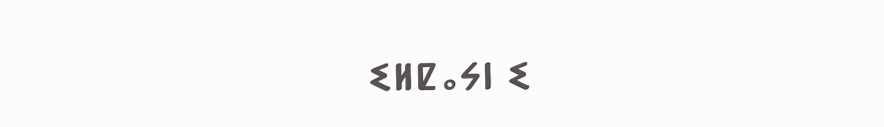ⵉⵍⵇⴰⵢⵏ ⵉ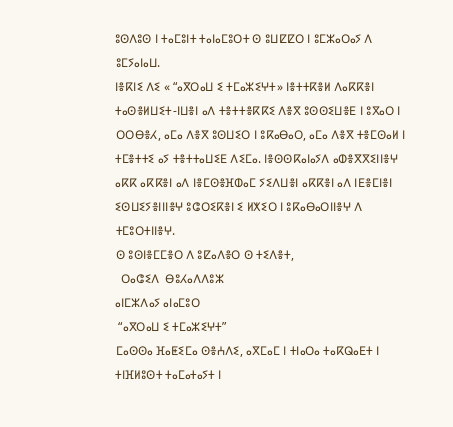ⵓⵙⴷⵓⵙ ⵏ ⵜⴰⵎⵓⵏⵜ ⵜⴰⵏⴰⵎⵓⵔⵜ ⵙ ⵓⵡⵇⵇⵔ ⵏ ⵓⵎⵣⴰⵔⴰⵢ ⴷ ⵓⵎⵢⴰⵏⴰⵡ.
ⵏⴻⴽⵏⵉ ⴷⵉ « “ⴰⴳⵔⴰⵡ ⵉ ⵜⵎⴰⵣⵉⵖⵜ» ⵏⴻⵜⵜⴽⴻⵍ ⴷⴰⴽⴽⴻⵏ ⵜⴰⵙⴻⵍⵡⵉⵜ-ⵏⵡⴻⵏ ⴰⴷ ⵜⴻⵜⵜⴻⴽⴽⵉ ⴷⴻⴳ ⵓⵙⵙⵉⵡⴻⴹ ⵏ ⵓⴳⴰⵔ ⵏ ⵔⵔⴱⴻⵃ, ⴰⵎⴰ ⴷⴻⴳ ⵓⵙⵡⵉⵔ ⵏ ⵓⴽⴰⴱⴰⵔ, ⴰⵎⴰ ⴷⴻⴳ ⵜⴻⵎⵙⴰⵍ ⵏ ⵜⵎⴻⵜⵜⵉ ⴰⵢ ⵜⴻⵜⵜⴰⵡⵉⴹ ⴷⵉⵎⴰ. ⵏⴻⵙⵙⴽⴰⵏⴰⵢⴷ ⴰⵀⴻⴳⴳⵉⵏⵏⴻⵖ ⴰⴽⴽ ⴰⴽⴽⴻⵏ ⴰⴷ ⵏⴻⵎⵙⴻⴼⵀⴰⵎ ⵢⵉⴷⵡⴻⵏ ⴰⴽⴽⴻⵏ ⴰⴷ ⵏⴹⴻⵎⵏⴻⵏ ⵉⵙⵡⵉⵢⴻⵏⵏⵏⴻⵖ ⵓⵛⵔⵉⴽⴻⵏ ⵉ ⵍⵅⵉⵔ ⵏ ⵓⴽⴰⴱⴰⵔⵏⵏⴻⵖ ⴷ ⵜⵎⵓⵔⵜⵏⵏⴻⵖ.
ⵙ ⵓⵙⵏⴻⵎⵎⴻⵔ ⴷ ⵓⵇⴰⴷⴻⵔ ⵙ ⵜⵉⴷⴻⵜ,
  ⵔⴰⵛⵉⴷ  ⴱⵓⵃⴰⴷⴷⵓⵣ
ⴰⵏⵎⵣⴷⴰⵢ ⴰⵏⴰⵎⵓⵔ
 “ⴰⴳⵔⴰⵡ ⵉ ⵜⵎⴰⵣⵉⵖⵜ”
ⵎⴰⵙⵙⴰ ⴼⴰⵟⵉⵎⴰ ⵙⴻⵄⴷⵉ, ⴰⴳⵎⴰⵎ ⵏ ⵜⵏⴰⵔⴰ ⵜⴰⴽⵕⴰⴹⵜ ⵏ ⵜⵏⴼⵍⵓⵙⵜ ⵜⴰⵎⴰⵜⴰⵢⵜ ⵏ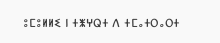ⵓⵎⵓⵍⵍⵉ ⵏ ⵜⵥⵖⵕⵜ ⴷ ⵜⵎⴰⵜⵔⴰⵔⵜ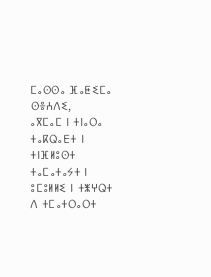ⵎⴰⵙⵙⴰ ⴼⴰⵟⵉⵎⴰ ⵙⴻⵄⴷⵉ,
ⴰⴳⵎⴰⵎ ⵏ ⵜⵏⴰⵔⴰ ⵜⴰⴽⵕⴰⴹⵜ ⵏ ⵜⵏⴼⵍⵓⵙⵜ ⵜⴰⵎⴰⵜⴰⵢⵜ ⵏ ⵓⵎⵓⵍⵍⵉ ⵏ ⵜⵥⵖⵕⵜ ⴷ ⵜⵎⴰⵜⵔⴰⵔⵜ